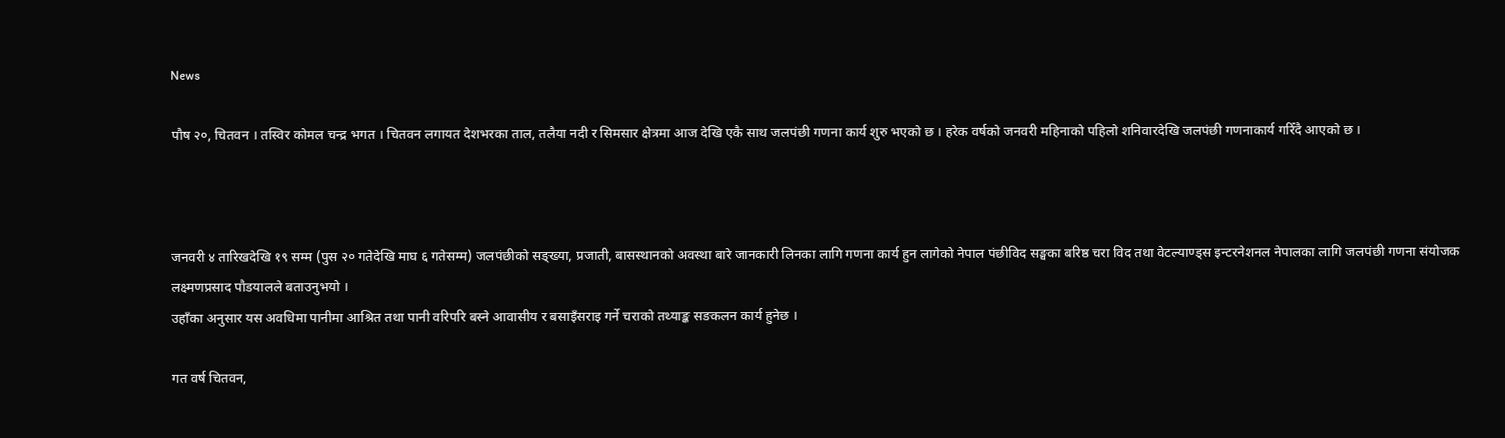News

पौष २०, चितवन । तस्विर कोमल चन्द्र भगत । चितवन लगायत देशभरका ताल, तलैया नदी र सिमसार क्षेत्रमा आज देखि एकै साथ जलपंछी गणना कार्य शुरु भएको छ । हरेक वर्षको जनवरी महिनाको पहिलो शनिवारदेखि जलपंछी गणनाकार्य गरिँदै आएको छ ।



जनवरी ४ तारिखदेखि १९ सम्म (पुस २० गतेदेखि माघ ६ गतेसम्म) जलपंछीको सङ्ख्या, प्रजाती, बासस्थानको अवस्था बारे जानकारी लिनका लागि गणना कार्य हुन लागेको नेपाल पंछीविद सङ्घका बरिष्ठ चरा विद तथा वेटल्याण्ड्स इन्टरनेशनल नेपालका लागि जलपंछी गणना संयोजक लक्ष्मणप्रसाद पौडयालले बताउनुभयो ।
उहाँका अनुसार यस अवधिमा पानीमा आश्रित तथा पानी वरिपरि बस्ने आवासीय र बसाइँसराइ गर्ने चराको तथ्याङ्क सङकलन कार्य हुनेछ ।

गत वर्ष चितवन,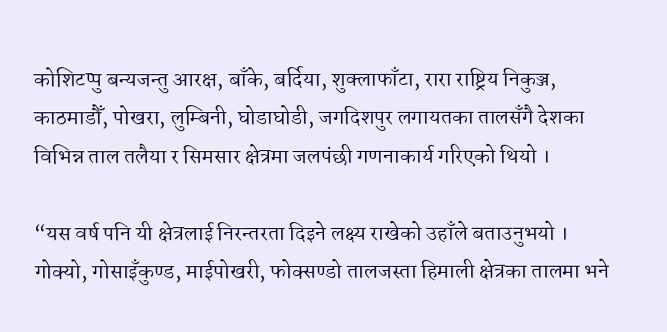कोशिटप्पु बन्यजन्तु आरक्ष, बाँके, बर्दिया, शुक्लाफाँटा, रारा राष्ट्रिय निकुञ्ज, काठमाडौँ, पोखरा, लुम्बिनी, घोडाघोडी, जगदिशपुर लगायतका तालसँगै देशका विभिन्न ताल तलैया र सिमसार क्षेत्रमा जलपंछी गणनाकार्य गरिएको थियो ।

“यस वर्ष पनि यी क्षेत्रलाई निरन्तरता दिइने लक्ष्य राखेको उहाँले बताउनुभयो । गोक्यो, गोसाइँकुण्ड, माईपोखरी, फोक्सण्डो तालजस्ता हिमाली क्षेत्रका तालमा भने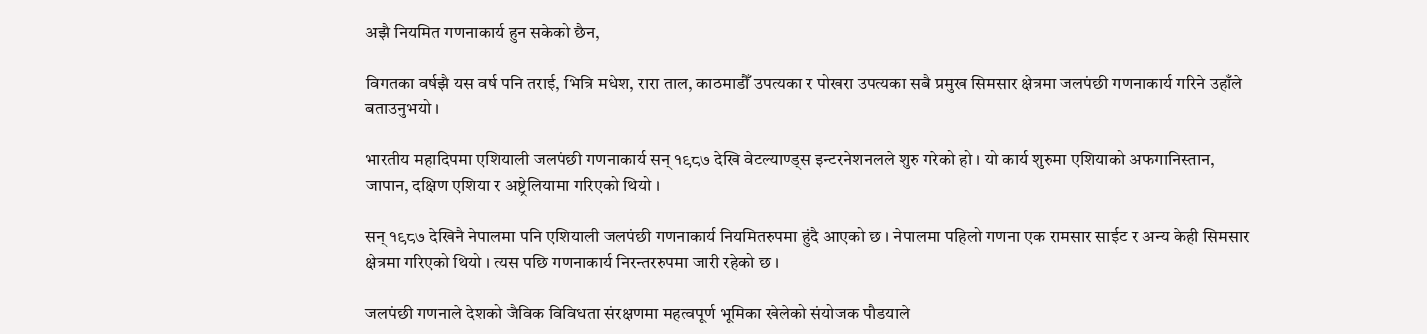अझै नियमित गणनाकार्य हुन सकेको छैन,

विगतका वर्षझै यस वर्ष पनि तराई, भित्रि मधेश, रारा ताल, काठमाडौँ उपत्यका र पोखरा उपत्यका सबै प्रमुख सिमसार क्षेत्रमा जलपंछी गणनाकार्य गरिने उहाँले बताउनुभयो ।

भारतीय महादिपमा एशियाली जलपंछी गणनाकार्य सन् १९८७ देखि वेटल्याण्ड्स इन्टरनेशनलले शुरु गरेको हो । यो कार्य शुरुमा एशियाको अफगानिस्तान, जापान, दक्षिण एशिया र अष्ट्रेलियामा गरिएको थियो ।

सन् १९८७ देखिनै नेपालमा पनि एशियाली जलपंछी गणनाकार्य नियमितरुपमा हुंदै आएको छ । नेपालमा पहिलो गणना एक रामसार साईट र अन्य केही सिमसार क्षेत्रमा गरिएको थियो । त्यस पछि गणनाकार्य निरन्तररुपमा जारी रहेको छ ।

जलपंछी गणनाले देशको जैविक विविधता संरक्षणमा महत्वपूर्ण भूमिका खेलेको संयोजक पौडयाले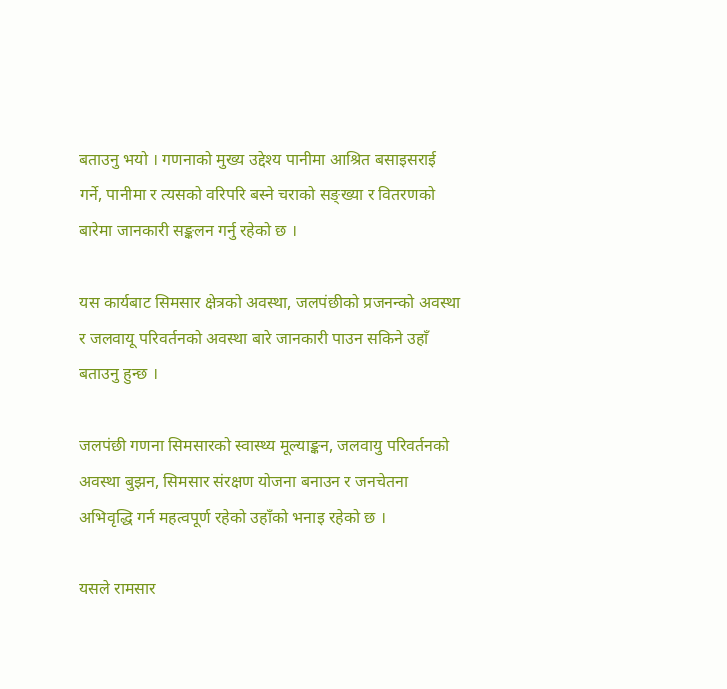बताउनु भयो । गणनाको मुख्य उद्देश्य पानीमा आश्रित बसाइसराई गर्ने, पानीमा र त्यसको वरिपरि बस्ने चराको सङ्ख्या र वितरणको बारेमा जानकारी सङ्कलन गर्नु रहेको छ ।

यस कार्यबाट सिमसार क्षेत्रको अवस्था, जलपंछीको प्रजनन्को अवस्था र जलवायू परिवर्तनको अवस्था बारे जानकारी पाउन सकिने उहाँ बताउनु हुन्छ ।

जलपंछी गणना सिमसारको स्वास्थ्य मूल्याङ्कन, जलवायु परिवर्तनको अवस्था बुझन, सिमसार संरक्षण योजना बनाउन र जनचेतना अभिवृद्धि गर्न महत्वपूर्ण रहेको उहाँको भनाइ रहेको छ ।

यसले रामसार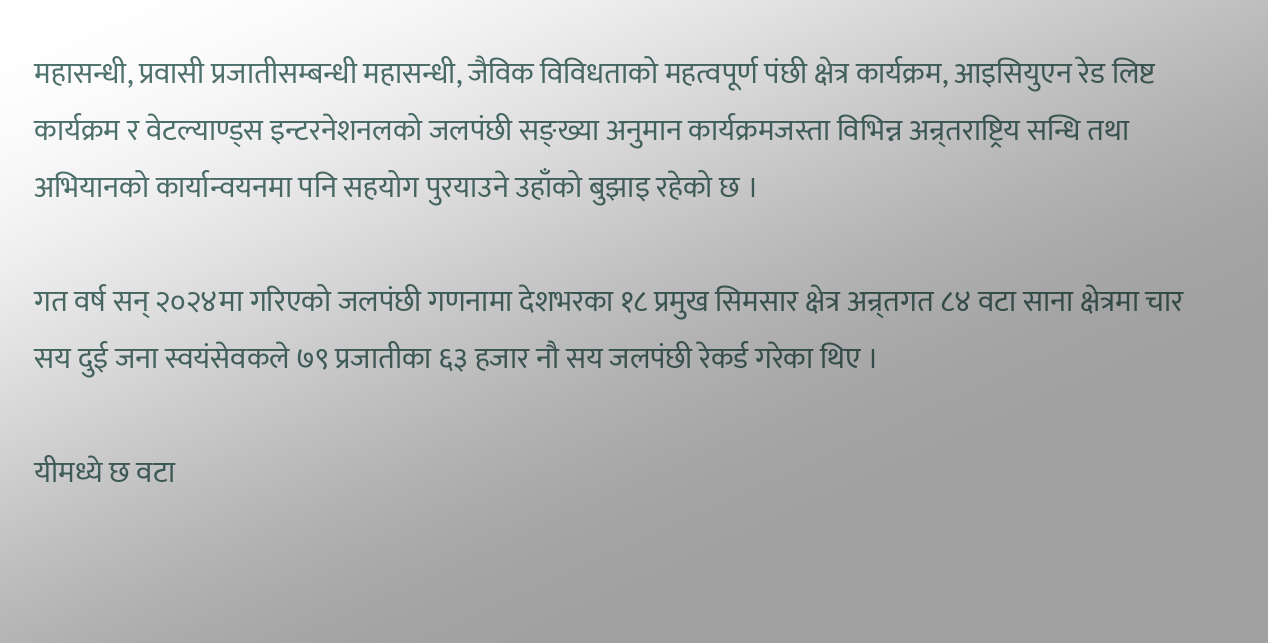महासन्धी, प्रवासी प्रजातीसम्बन्धी महासन्धी, जैविक विविधताको महत्वपूर्ण पंछी क्षेत्र कार्यक्रम, आइसियुएन रेड लिष्ट कार्यक्रम र वेटल्याण्ड्स इन्टरनेशनलको जलपंछी सङ्ख्या अनुमान कार्यक्रमजस्ता विभिन्न अन्र्तराष्ट्रिय सन्धि तथा अभियानको कार्यान्वयनमा पनि सहयोग पुरयाउने उहाँको बुझाइ रहेको छ ।

गत वर्ष सन् २०२४मा गरिएको जलपंछी गणनामा देशभरका १८ प्रमुख सिमसार क्षेत्र अन्र्तगत ८४ वटा साना क्षेत्रमा चार सय दुई जना स्वयंसेवकले ७९ प्रजातीका ६३ हजार नौ सय जलपंछी रेकर्ड गरेका थिए ।

यीमध्ये छ वटा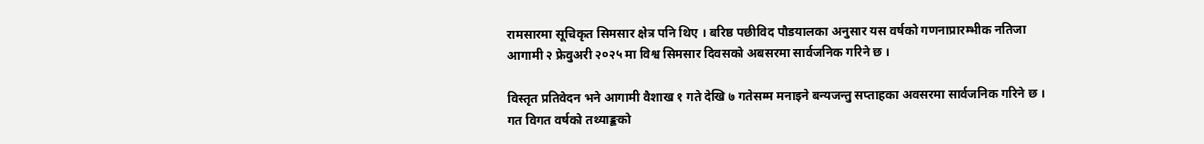रामसारमा सूचिकृत सिमसार क्षेत्र पनि थिए । बरिष्ठ पछीविद पौडयालका अनुसार यस वर्षको गणनाप्रारम्भीक नतिजा आगामी २ फ्रेवुअरी २०२५ मा विश्व सिमसार दिवसको अबसरमा सार्वजनिक गरिने छ ।

विस्तृत प्रतिवेदन भने आगामी वैशाख १ गते देखि ७ गतेसम्म मनाइने बन्यजन्तु सप्ताहका अवसरमा सार्वजनिक गरिने छ । गत विगत वर्षको तथ्याङ्कको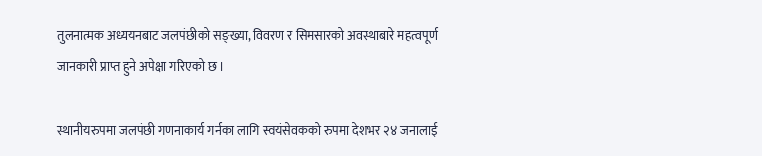तुलनात्मक अध्ययनबाट जलपंछीको सङ्ख्या, विवरण र सिमसारको अवस्थाबारे महत्वपूर्ण जानकारी प्राप्त हुने अपेक्षा गरिएको छ ।

स्थानीयरुपमा जलपंछी गणनाकार्य गर्नका लागि स्वयंसेवकको रुपमा देशभर २४ जनालाई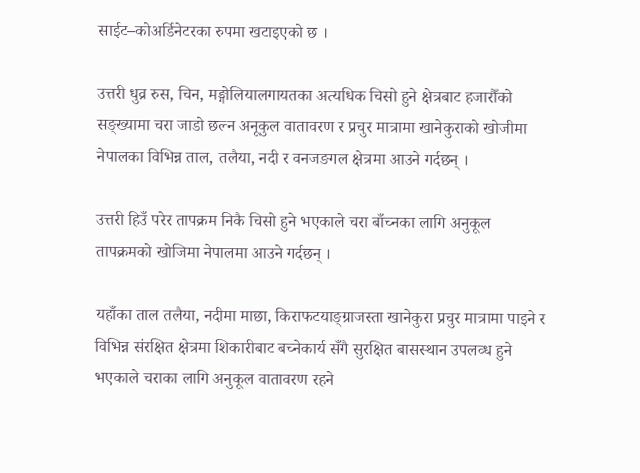साईट–कोअर्डिनेटरका रुपमा खटाइएको छ ।

उत्तरी धुव्र रुस, चिन, मङ्गोलियालगायतका अत्यधिक चिसो हुने क्षेत्रबाट हजारौँको सङ्ख्यामा चरा जाडो छल्न अनूकुल वातावरण र प्रचुर मात्रामा खानेकुराको खोजीमा नेपालका विभिन्न ताल, तलैया, नदी र वनजङगल क्षेत्रमा आउने गर्दछन् ।

उत्तरी हिउँ परेर तापक्रम निकै चिसो हुने भएकाले चरा बाँच्नका लागि अनुकूल तापक्रमको खोजिमा नेपालमा आउने गर्दछन् ।

यहाँका ताल तलैया, नदीमा माछा, किराफटयाङ्ग्राजस्ता खानेकुरा प्रचुर मात्रामा पाइने र विभिन्न संरक्षित क्षेत्रमा शिकारीबाट बच्नेकार्य सँगै सुरक्षित बासस्थान उपलव्ध हुने भएकाले चराका लागि अनुकूल वातावरण रहने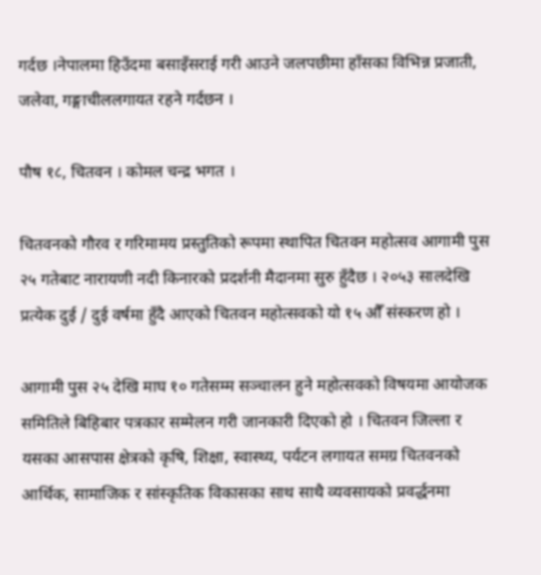गर्दछ ।नेपालमा हिउँदमा बसाइँसराई गरी आउने जलपछीमा हाँसका विभिन्न प्रजाती, जलेवा, गङ्गाचीललगायत रहने गर्दछन ।

पौष १८, चितवन । कोमल चन्द्र भगत ।

चितवनको गौरव र गरिमामय प्रस्तुतिको रूपमा स्थापित चितवन महोत्सव आगामी पुस २५ गतेबाट नारायणी नदी किनारको प्रदर्शनी मैदानमा सुरु हुँदैछ । २०५३ सालदेखि प्रत्येक दुई / दुई वर्षमा हुँदै आएको चितवन महोत्सवको यो १५ औँ संस्करण हो ।

आगामी पुस २५ देखि माघ १० गतेसम्म सञ्चालन हुने महोत्सवको विषयमा आयोजक समितिले बिहिबार पत्रकार सम्मेलन गरी जानकारी दिएको हो । चितवन जिल्ला र यसका आसपास क्षेत्रको कृषि, शिक्षा, स्वास्थ्य, पर्यटन लगायत समग्र चितवनको आर्थिक, सामाजिक र सांस्कृतिक विकासका साथ साथै व्यवसायको प्रवर्द्धनमा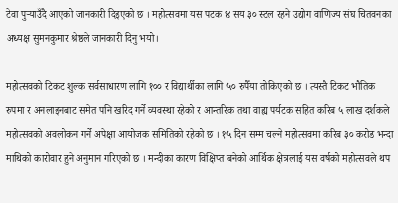टेवा पुर्‍याउँदै आएको जानकारी दिइएको छ । महोत्सवमा यस पटक ४ सय ३० स्टल रहने उद्योग वाणिज्य संघ चितवनका अध्यक्ष सुमनकुमार श्रेष्ठले जानकारी दिनु भयो।

महोत्सवको टिकट शुल्क सर्वसाधारण लागि १०० र विद्यार्थीका लागि ५० रुपैँया तोकिएको छ । त्यस्तै टिकट भौतिक रुपमा र अनलाइनबाट समेत पनि खरिद गर्ने व्यवस्था रहेको र आन्तरिक तथा वाह्य पर्यटक सहित करिब ५ लाख दर्शकले महोत्सवको अवलोकन गर्ने अपेक्षा आयोजक समितिको रहेको छ । १५ दिन सम्म चल्ने महोत्सवमा करिब ३० करोड भन्दा माथिको कारोवार हुने अनुमान गरिएको छ । मन्दीका कारण विक्षिप्त बनेको आर्थिक क्षेत्रलाई यस वर्षको महोत्सवले थप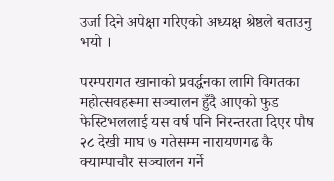उर्जा दिने अपेक्षा गरिएको अध्यक्ष श्रेष्ठले बताउनु भयो ।

परम्परागत खानाको प्रवर्द्धनका लागि विगतका महोत्सवहरूमा सञ्चालन हुँदै आएको फुड फेस्टिभललाई यस वर्ष पनि निरन्तरता दिएर पौष २८ देखी माघ ७ गतेसम्म नारायणगढ कै क्याम्पाचौर सञ्चालन गर्ने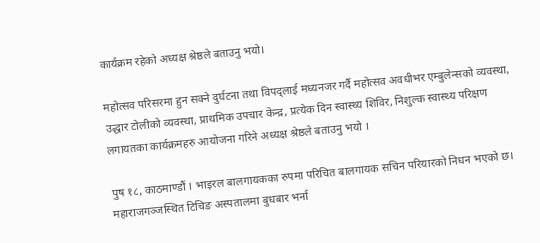कार्यक्रम रहेको अध्यक्ष श्रेष्ठले बताउनु भयो।

महोत्सव परिसरमा हुन सक्ने दुर्घटना तथा विपद्लाई मध्यनजर गर्दै महोत्सव अवधीभर एम्बुलेन्सको व्यवस्था, उद्धार टोलीको व्यवस्था, प्राथमिक उपचार केन्द्र, प्रत्येक दिन स्वास्थ्य शिविर, निशुल्क स्वास्थ्य परिक्षण लगायतका कार्यक्रमहरु आयोजना गरिने अध्यक्ष श्रेष्ठले बताउनु भयो ।

पुष १८, काठमाण्डौं । भाइरल बालगायकका रुपमा परिचित बालगायक सचिन परियारको निधन भएको छ। महाराजगञ्जस्थित टिचिङ अस्पतालमा बुधबार भर्ना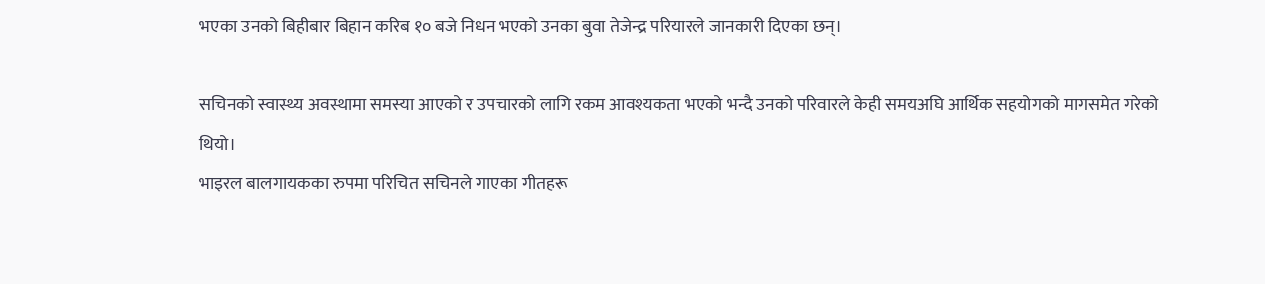भएका उनको बिहीबार बिहान करिब १० बजे निधन भएको उनका बुवा तेजेन्द्र परियारले जानकारी दिएका छन्।

सचिनको स्वास्थ्य अवस्थामा समस्या आएको र उपचारको लागि रकम आवश्यकता भएको भन्दै उनको परिवारले केही समयअघि आर्थिक सहयोगको मागसमेत गरेको थियो।
भाइरल बालगायकका रुपमा परिचित सचिनले गाएका गीतहरू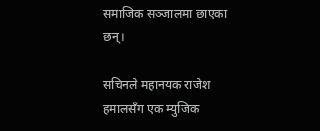समाजिक सञ्जालमा छाएका छन्।

सचिनले महानयक राजेश हमालसँग एक म्युजिक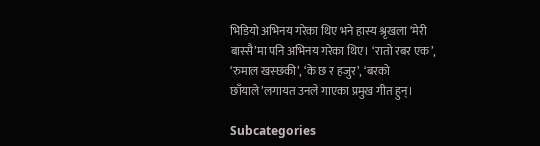भिडियो अभिनय गरेका थिए भने हास्य श्रृखला ‘मेरी बास्सै’मा पनि अभिनय गरेका थिए। ‘रातो रबर एक’, ‘रुमाल खस्छकी’, ‘के छ र हजुर’, ‘बरको छाँयाले’लगायत उनले गाएका प्रमुख गीत हुन्।

Subcategories